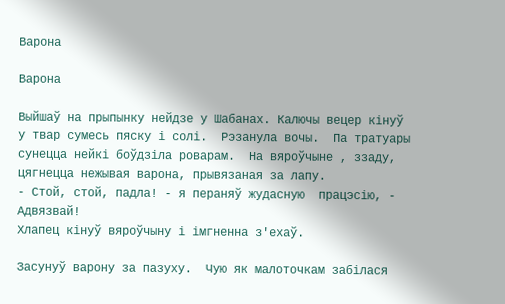Варона

Варона

Выйшаў на прыпынку нейдзе у Шабанах. Калючы вецер кінуў у твар сумесь пяску і солі.  Рэзанула вочы.  Па тратуары сунецца нейкі боўдзіла роварам.  На вяроўчыне , ззаду, цягнецца нежывая варона, прывязаная за лапу.
- Стой, стой, падла! - я пераняў жудасную  працэсію, -  Адвязвай!
Хлапец кінуў вяроўчыну і імгненна з'ехаў.

Засунуў варону за пазуху.  Чую як малоточкам забілася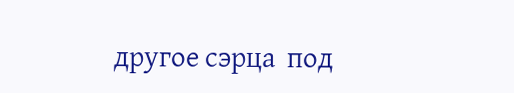другое сэрца  под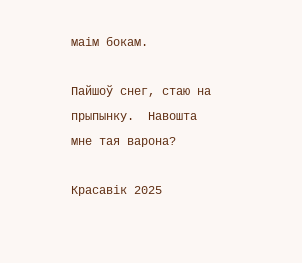маім бокам.

Пайшоў снег, стаю на прыпынку.  Навошта мне тая варона?

Красавік 2025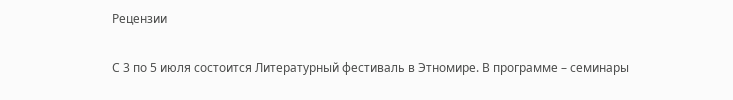Рецензии

С 3 по 5 июля состоится Литературный фестиваль в Этномире. В программе – семинары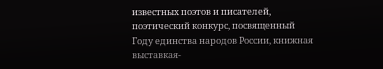известных поэтов и писателей, поэтический конкурс, посвященный Году единства народов России, книжная выставкая-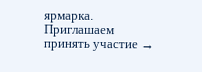ярмарка. Приглашаем принять участие →